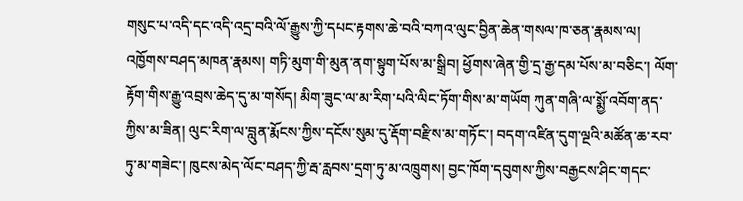གསུང་པ་འདི་དང་འདི་འདྲ་བའི་ལོ་རྒྱུས་ཀྱི་དཔང་རྟགས་ཆེ་བའི་བཀའ་ལུང་བྱིན་ཆེན་གསལ་ཁ་ཅན་རྣམས་ལ། འཁྱོགས་བཤད་མཁན་རྣམས། གཏི་མུག་གི་མུན་ནག་སྟུག་པོས་མ་སྒྲིབ། ཕྱོགས་ཞེན་གྱི་དྲ་རྒྱ་དམ་པོས་མ་བཅིང་། ལོག་རྟོག་གིས་རྒྱུ་འབྲས་ཆེད་དུ་མ་གསོད། མིག་ཟུང་ལ་མ་རིག་པའི་ལིང་ཏོག་གིས་མ་གཡོག ཀུན་གཞི་ལ་སྨྱོ་འབོག་ནད་ཀྱིས་མ་ཟིན། ལུང་རིག་ལ་བླུན་རྨོངས་ཀྱིས་དངོས་སུམ་དུ་རྡོག་བརྫིས་མ་གཏོང་། བདག་འཛིན་དུག་ལྔའི་མཚོན་ཆ་རབ་ཏུ་མ་གཟེང་། ཁུངས་མེད་ལོང་བཤད་ཀྱི་རྦ་རླབས་དྲག་ཏུ་མ་འཁྲུགས། བྱང་ཁོག་དབུགས་ཀྱིས་བརྒྱངས་ཤིང་གདང་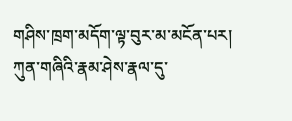གཤིས་ཁྲག་མདོག་ལྟ་བུར་མ་མངོན་པར། ཀུན་གཞིའི་རྣམ་ཤེས་རྣལ་དུ་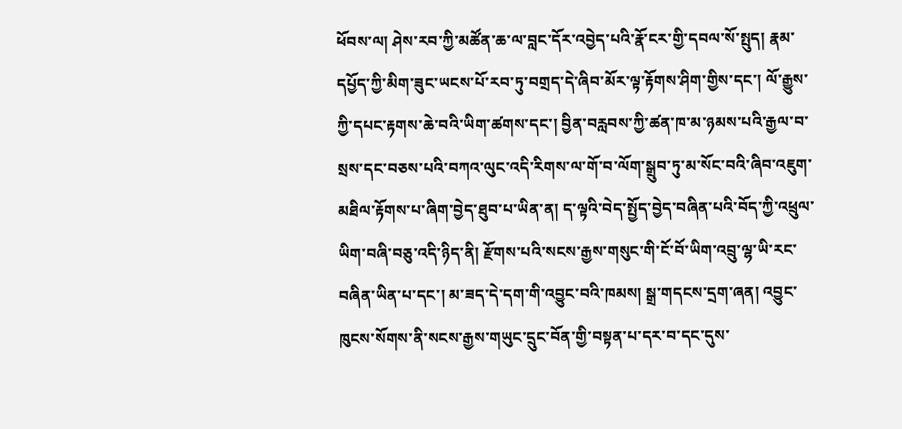ཕོབས་ལ། ཤེས་རབ་ཀྱི་མཚོན་ཆ་ལ་བླང་དོར་འབྱེད་པའི་རྣོ་ངར་གྱི་དབལ་སོ་སྤུད། རྣམ་དཔྱོད་ཀྱི་མིག་ཟུང་ཡངས་པོ་རབ་ཏུ་བགྲད་དེ་ཞིབ་མོར་ལྟ་རྟོགས་ཤིག་གྱིས་དང་། ལོ་རྒྱུས་ཀྱི་དཔང་རྟགས་ཆེ་བའི་ཡིག་ཚགས་དང་། བྱིན་བརླབས་ཀྱི་ཚན་ཁ་མ་ཉམས་པའི་རྒྱལ་བ་སྲས་དང་བཅས་པའི་བཀའ་ལུང་འདི་རིགས་ལ་གོ་བ་ལོག་སྒྲུབ་ཏུ་མ་སོང་བའི་ཞིབ་འཇུག་མཐིལ་རྟོགས་པ་ཞིག་བྱེད་ཐུབ་པ་ཡིན་ན། ད་ལྟའི་བེད་སྤྱོད་བྱེད་བཞིན་པའི་བོད་ཀྱི་འཕྲུལ་ཡིག་བཞི་བཅུ་འདི་ཉིད་ནི། རྫོགས་པའི་སངས་རྒྱས་གསུང་གི་ངོ་བོ་ཡིག་འབྲུ་ལྷ་ཡི་རང་བཞིན་ཡིན་པ་དང་། མ་ཟད་དེ་དག་གི་འབྱུང་བའི་ཁམས། སྒྲ་གདངས་དྲག་ཞན། འབྱུང་ཁུངས་སོགས་ནི་སངས་རྒྱས་གཡུང་དྲུང་བོན་གྱི་བསྟན་པ་དར་བ་དང་དུས་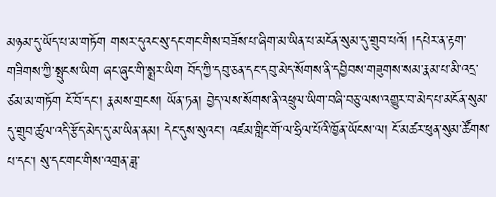མཉམ་དུ་ཡོད་པ་མ་གཏོག གསར་དུའང་སུ་དང་གང་གིས་བཟོས་པ་ཞིག་མ་ཡིན་པ་མངོན་སུམ་དུ་གྲུབ་པའོ། །དཔེར་ན་རྟག་གཟིགས་ཀྱི་སྤུངས་ཡིག ཞང་ཞུང་གི་སྨྲར་ཡིག བོད་ཀྱི་དབུ་ཅན་དང་དབུ་མེད་སོགས་ནི་དབྱིབས་གཟུགས་སམ་རྣམ་པ་མི་འདྲ་ཙམ་མ་གཏོག ངོ་བོ་དང་། རྣམས་གྲངས། ཡོན་ཏན། བྱེད་ལས་སོགས་ནི་འཕྲུལ་ཡིག་བཞི་བཅུ་ལས་འགྱུར་བ་མེད་པ་མངོན་སུམ་དུ་གྲུབ་ཚུལ་འདི་རྩོད་མེད་དུ་མ་ཡིན་ནམ། དེང་དུས་སུའང་། འཛམ་གླིང་གོ་ལ་ཧྲིལ་པོའི་ཁྱོན་ཡོངས་ལ། ངོ་མཚར་ཕུན་སུམ་ཚོགས་པ་དང་། སུ་དང་གང་གིས་འགྲན་ཟླ་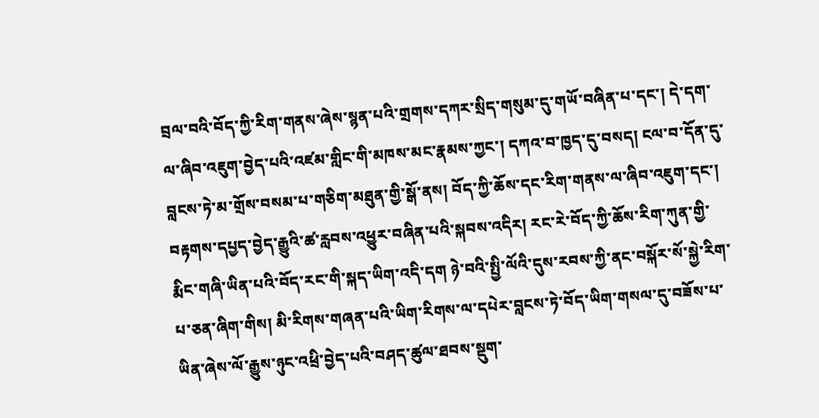བྲལ་བའི་བོད་ཀྱི་རིག་གནས་ཞེས་སྙན་པའི་གྲགས་དཀར་སྲིད་གསུམ་དུ་གཡོ་བཞིན་པ་དང་། དེ་དག་ལ་ཞིབ་འཇུག་བྱེད་པའི་འཛམ་གླིང་གི་མཁས་མང་རྣམས་ཀྱང་། དཀའ་བ་ཁྱད་དུ་བསད། ངལ་བ་དོན་དུ་བླངས་ཏེ་མ་གྲོས་བསམ་པ་གཅིག་མཐུན་གྱི་སྒོ་ནས། བོད་ཀྱི་ཆོས་དང་རིག་གནས་ལ་ཞིབ་འཇུག་དང་། བརྟགས་དཔྱད་བྱེད་རྒྱུའི་ཚ་རླབས་འཕྱུར་བཞིན་པའི་སྐབས་འདིར། རང་རེ་བོད་ཀྱི་ཆོས་རིག་ཀུན་གྱི་རྨིང་གཞི་ཡིན་པའི་བོད་རང་གི་སྐད་ཡིག་འདི་དག ཉེ་བའི་སྤྱི་ལོའི་དུས་རབས་ཀྱི་ནང་བསྐོར་སོ་སྐྱེ་རིག་པ་ཅན་ཞིག་གིས། མི་རིགས་གཞན་པའི་ཡིག་རིགས་ལ་དཔེར་བླངས་ཏེ་བོད་ཡིག་གསལ་དུ་བཟོས་པ་ཡིན་ཞེས་ལོ་རྒྱུས་ཉུང་འཕྲི་བྱེད་པའི་བཤད་ཚུལ་ཐབས་སྡུག་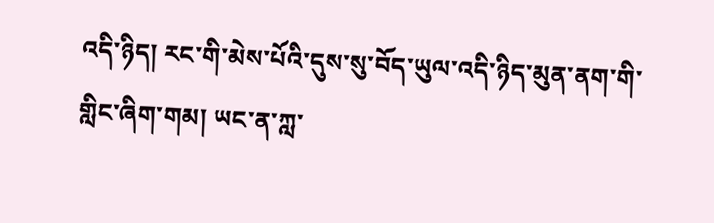འདི་ཉིད། རང་གི་མེས་པོའི་དུས་སུ་བོད་ཡུལ་འདི་ཉིད་མུན་ནག་གི་གླིང་ཞིག་གམ། ཡང་ན་ཀླ་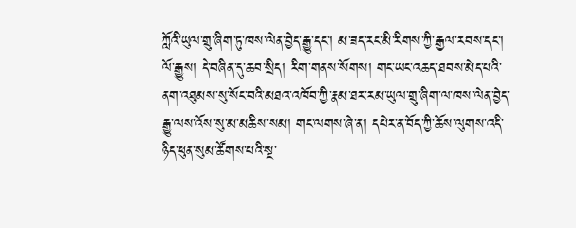ཀློའི་ཡུལ་གྲུ་ཞིག་ཏུ་ཁས་ལེན་བྱེད་རྒྱུ་དང་། མ་ཟད་རང་མི་རིགས་ཀྱི་རྒྱལ་རབས་དང་། ལོ་རྒྱུས། དེ་བཞིན་དུ་ཆབ་སྲིད། རིག་གནས་སོགས། གང་ཡང་འཆད་ཐབས་མེད་པའི་ནག་འཐུམས་སུ་སོང་བའི་མཐའ་འཁོབ་ཀྱི་རྣམ་ཐར་རམ་ཡུལ་གྲུ་ཞིག་ལ་ཁས་ལེན་བྱེད་རྒྱུ་ལས་འོས་སུ་མ་མཆིས་སམ། གང་ལགས་ཞེ་ན། དཔེར་ན་བོད་ཀྱི་ཆོས་ལུགས་འདི་ཉིད་ཕུན་སུམ་ཚོགས་པའི་སྔ་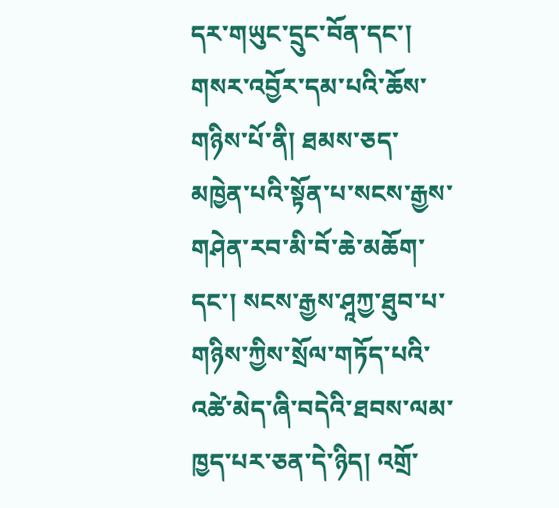དར་གཡུང་དྲུང་བོན་དང་། གསར་འབྱོར་དམ་པའི་ཆོས་གཉིས་པོ་ནི། ཐམས་ཅད་མཁྱེན་པའི་སྟོན་པ་སངས་རྒྱས་གཤེན་རབ་མི་བོ་ཆེ་མཆོག་དང་། སངས་རྒྱས་ཤཱཀྱ་ཐུབ་པ་གཉིས་ཀྱིས་སྲོལ་གཏོད་པའི་འཚེ་མེད་ཞི་བདེའི་ཐབས་ལམ་ཁྱད་པར་ཅན་དེ་ཉིད། འགྲོ་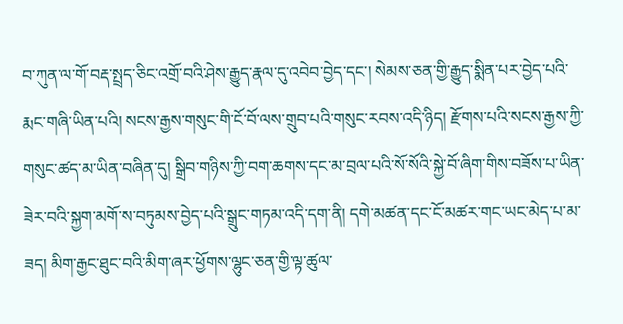བ་ཀུན་ལ་གོ་བརྡ་སྤྲད་ཅིང་འགྲོ་བའི་ཤེས་རྒྱུད་རྣལ་དུ་འབེབ་བྱེད་དང་། སེམས་ཅན་གྱི་རྒྱུད་སྨིན་པར་བྱེད་པའི་རྨང་གཞི་ཡིན་པའི། སངས་རྒྱས་གསུང་གི་ངོ་བོ་ལས་གྲུབ་པའི་གསུང་རབས་འདི་ཉིད། རྫོགས་པའི་སངས་རྒྱས་ཀྱི་གསུང་ཚད་མ་ཡིན་བཞིན་དུ། སྒྲིབ་གཉིས་ཀྱི་བག་ཆགས་དང་མ་བྲལ་པའི་སོ་སོའི་སྐྱེ་བོ་ཞིག་གིས་བཟོས་པ་ཡིན་ཟེར་བའི་སྐྱག་མགོ་ས་བཏུམས་བྱེད་པའི་སྒྲུང་གཏམ་འདི་དག་ནི། དགེ་མཚན་དང་ངོ་མཚར་གང་ཡང་མེད་པ་མ་ཟད། མིག་རྒྱང་ཐུང་བའི་མིག་ཞར་ཕྱོགས་ལྷུང་ཅན་གྱི་ལྟ་ཚུལ་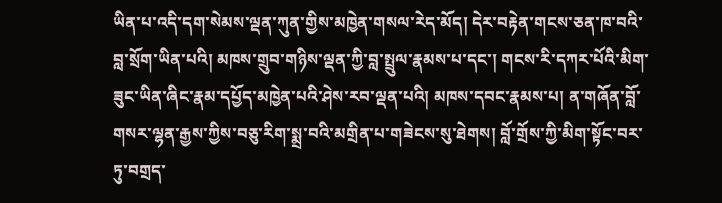ཡིན་པ་འདི་དག་སེམས་ལྡན་ཀུན་གྱིས་མཁྱེན་གསལ་རེད་མོད། དེར་བརྟེན་གངས་ཅན་ཁ་བའི་བླ་སྲོག་ཡིན་པའི། མཁས་གྲུབ་གཉིས་ལྡན་ཀྱི་བླ་སྤྲུལ་རྣམས་པ་དང་། གངས་རི་དཀར་པོའི་མིག་ཟུང་ཡིན་ཞིང་རྣམ་དཔྱོད་མཁྱེན་པའི་ཤེས་རབ་ལྡན་པའི། མཁས་དབང་རྣམས་པ། ན་གཞོན་བློ་གསར་ལྷན་རྒྱས་ཀྱིས་བཅུ་རིག་སྨྲ་བའི་མགྲིན་པ་གཟེངས་སུ་ཐེགས། བློ་གྲོས་ཀྱི་མིག་སྟོང་བར་ཏུ་བགྲད་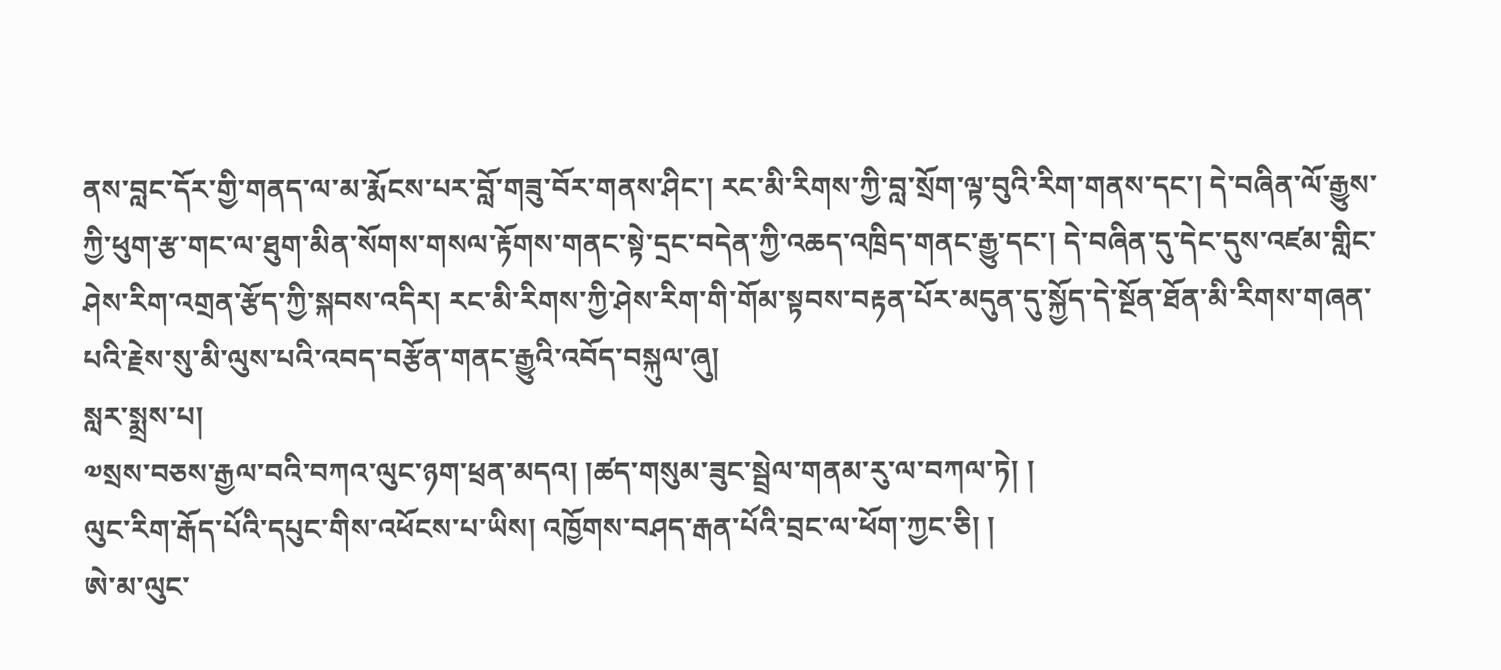ནས་བླང་དོར་གྱི་གནད་ལ་མ་རྨོངས་པར་བློ་གཟུ་བོར་གནས་ཤིང་། རང་མི་རིགས་ཀྱི་བླ་སྲོག་ལྟ་བུའི་རིག་གནས་དང་། དེ་བཞིན་ལོ་རྒྱུས་ཀྱི་ཕུག་རྩ་གང་ལ་ཐུག་མིན་སོགས་གསལ་རྟོགས་གནང་སྟེ་དྲང་བདེན་ཀྱི་འཆད་འཁྲིད་གནང་རྒྱུ་དང་། དེ་བཞིན་དུ་དེང་དུས་འཛམ་གླིང་ཤེས་རིག་འགྲན་རྩོད་ཀྱི་སྐབས་འདིར། རང་མི་རིགས་ཀྱི་ཤེས་རིག་གི་གོམ་སྟབས་བརྟན་པོར་མདུན་དུ་སྐྱོད་དེ་སྔོན་ཐོན་མི་རིགས་གཞན་པའི་རྗེས་སུ་མི་ལུས་པའི་འབད་བརྩོན་གནང་རྒྱུའི་འབོད་བསྐུལ་ཞུ།
སླར་སྨྲས་པ།
༧སྲས་བཅས་རྒྱལ་བའི་བཀའ་ལུང་ཉག་ཕྲན་མདའ། །ཚད་གསུམ་ཟུང་སྦྲེལ་གནམ་རུ་ལ་བཀལ་ཏེ། །
ལུང་རིག་རྒོད་པོའི་དཔུང་གིས་འཕོངས་པ་ཡིས། འཁྱོགས་བཤད་རྒན་པོའི་བྲང་ལ་ཕོག་ཀྱང་ཅི། །
ཨེ་མ་ལུང་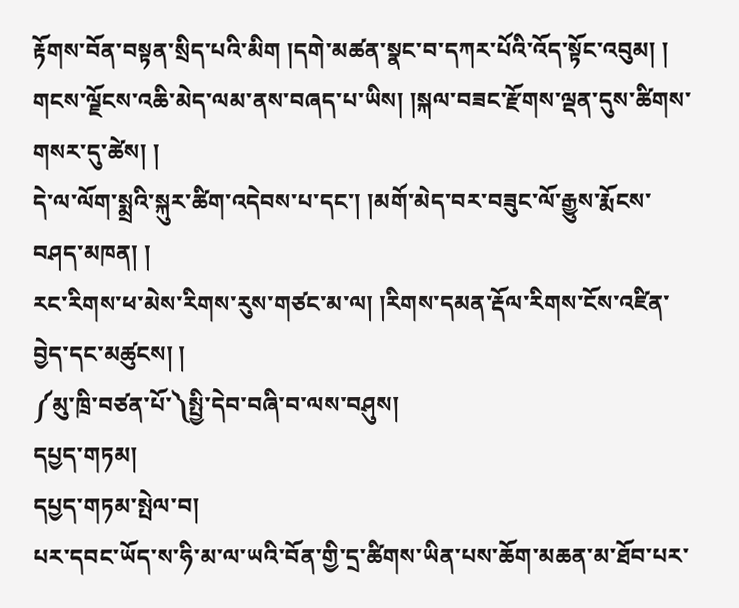རྟོགས་བོན་བསྟན་སྲིད་པའི་མིག །དགེ་མཚན་སྣང་བ་དཀར་པོའི་འོད་སྟོང་འབུམ། །
གངས་ལྗོངས་འཆི་མེད་ལམ་ནས་བཞད་པ་ཡིས། །སྐལ་བཟང་རྫོགས་ལྡན་དུས་ཚིགས་གསར་དུ་ཚེས། །
དེ་ལ་ལོག་སྨྲའི་སྐུར་ཚིག་འདེབས་པ་དང་། །མགོ་མེད་བར་བཟུང་ལོ་རྒྱུས་རྨོངས་བཤད་མཁན། །
རང་རིགས་ཕ་མེས་རིགས་རུས་གཙང་མ་ལ། །རིགས་དམན་རྡོལ་རིགས་ངོས་འཛིན་བྱེད་དང་མཚུངས། །
༼མུ་ཁྲི་བཙན་པོ་༽སྤྱི་དེབ་བཞི་བ་ལས་བཤུས།
དཔྱད་གཏམ།
དཔྱད་གཏམ་སྤེལ་བ།
པར་དབང་ཡོད་ས་ཧི་མ་ལ་ཡའི་བོན་གྱི་དྲ་ཚིགས་ཡིན་པས་ཆོག་མཆན་མ་ཐོབ་པར་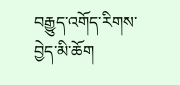བརྒྱུད་འགོད་རིགས་བྱེད་མི་ཆོག